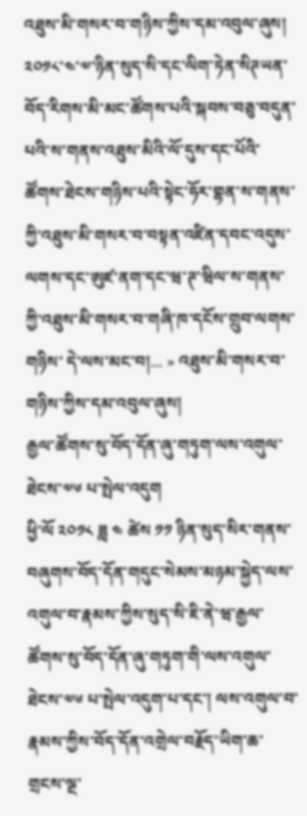འཐུས་མི་གསར་བ་གཉིས་ཀྱིས་དམ་འབུལ་ཞུས།
༢༠༡༨་༤་༧་ཉིན་སུད་སི་དང་ལིག་ཏེན་སིཊཡན་བོད་རིགས་མི་མང་ཚོགས་པའི་སྐབས་བཅུ་བདུན་པའི་ས་གནས་འཐུས་མིའི་ལོ་དུས་དང་པོའི་ཚོགས་ཐེངས་གཉིས་པའི་སྟེང་ཧོར་གྷན་ས་གནས་ཀྱི་འཐུས་མི་གསར་བ་བསྟན་འཛིན་དབང་འདུས་ལགས་དང་ཨུཛ་ནག་དང་ཝ་ཊ་ཝིལ་ས་གནས་ཀྱི་འཐུས་མི་གསར་བ་གཞི་ཁ་དངོས་གྲུབ་ལགས་གཉིས་ དེ་ལས་མང་བ།... » འཐུས་མི་གསར་བ་གཉིས་ཀྱིས་དམ་འབུལ་ཞུས།
རྒྱལ་ཚོགས་སུ་བོད་དོན་ཞུ་གཏུག་ལས་འགུལ་ཐེངས་༧༦ པ་སྤེལ་འདུག
ཕྱི་ལོ ༢༠༡༨ ཟླ ༤ ཚེས ༡༡ ཉིན་སུད་སིར་གནས་བཞུགས་བོད་དོན་གདུང་སེམས་མཉམ་སྐྱེད་ལས་འགུལ་བ་རྣམས་ཀྱིས་སུད་སི་ཇི་ནེ་ཝ་རྒྱལ་ཚོགས་སུ་བོད་དོན་ཞུ་གཏུག་གི་ལས་འགུལ་ཐེངས་༧༦ པ་སྤེལ་འདུག་པ་དང་། ལས་འགུལ་བ་རྣམས་ཀྱིས་བོད་དོན་འགྲེལ་བརྗོད་ཡིག་ཆ་གྲངས་ལྔ་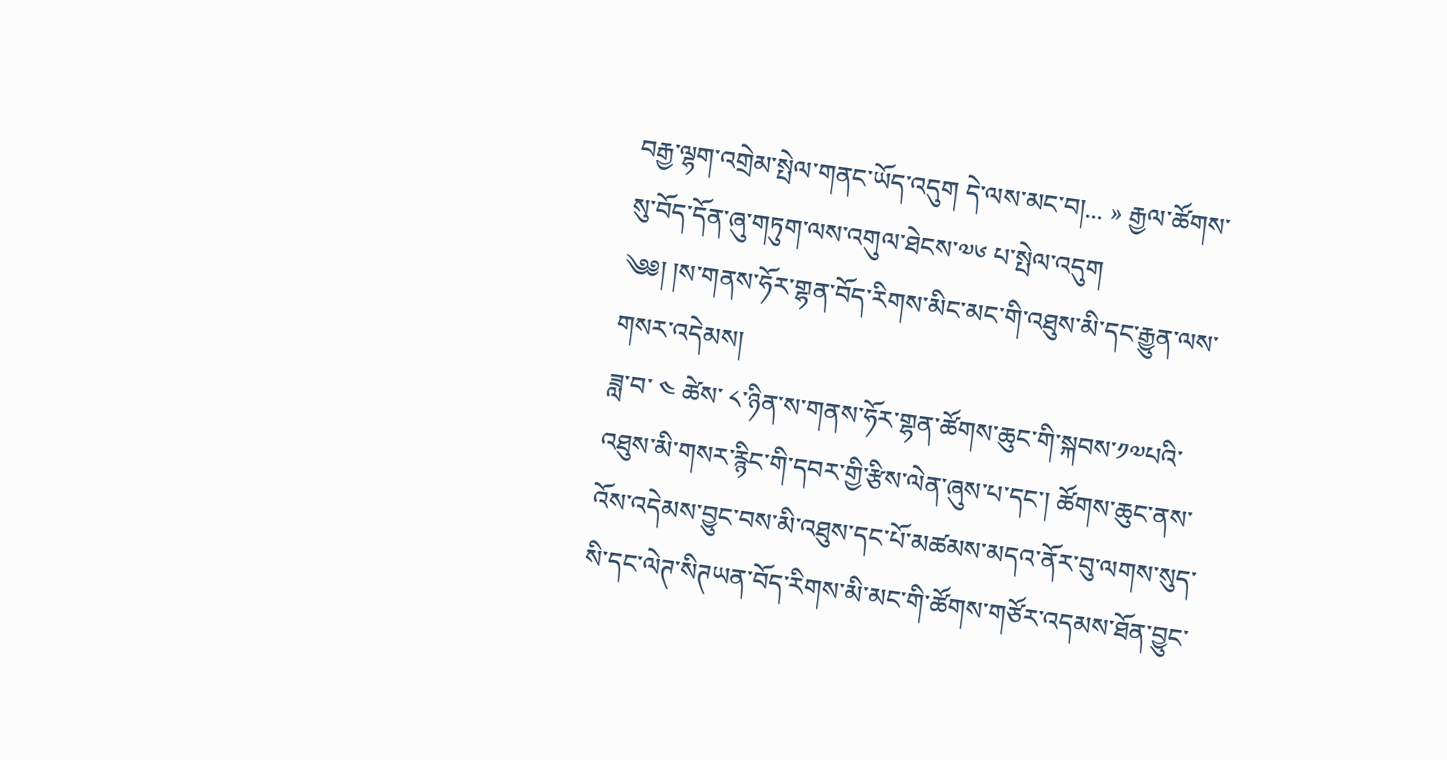བརྒྱ་ལྷག་འགྲེམ་སྤེལ་གནང་ཡོད་འདུག དེ་ལས་མང་བ།... » རྒྱལ་ཚོགས་སུ་བོད་དོན་ཞུ་གཏུག་ལས་འགུལ་ཐེངས་༧༦ པ་སྤེལ་འདུག
༄༅། །ས་གནས་ཧོར་གྷན་བོད་རིགས་མིང་མང་གི་འཐུས་མི་དང་རྒྱུན་ལས་གསར་འདེམས།
ཟླ་བ་ ༤ ཚེས་ ༨་ཉིན་ས་གནས་ཧོར་གྷན་ཚོགས་ཆུང་གི་སྐབས་༡༧པའི་འཐུས་མི་གསར་རྙིང་གི་དབར་གྱི་རྩིས་ལེན་ཞུས་པ་དང་། ཚོགས་ཆུང་ནས་འོས་འདེམས་བྱུང་བས་མི་འཐུས་དང་པོ་མཚམས་མདའ་ནོར་བུ་ལགས་སུད་སི་དང་ལེཊ་སིཊཡན་བོད་རིགས་མི་མང་གི་ཚོགས་གཙོར་འདམས་ཐོན་བྱུང་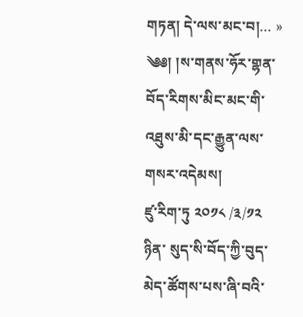གཏན། དེ་ལས་མང་བ།... » ༄༅། །ས་གནས་ཧོར་གྷན་བོད་རིགས་མིང་མང་གི་འཐུས་མི་དང་རྒྱུན་ལས་གསར་འདེམས།
ཛུ་རིག་ཏུ ༢༠༡༨ /༣/༡༢ ཉིན་ སུད་སི་བོད་ཀྱི་བུད་མེད་ཚོགས་པས་ཞི་བའི་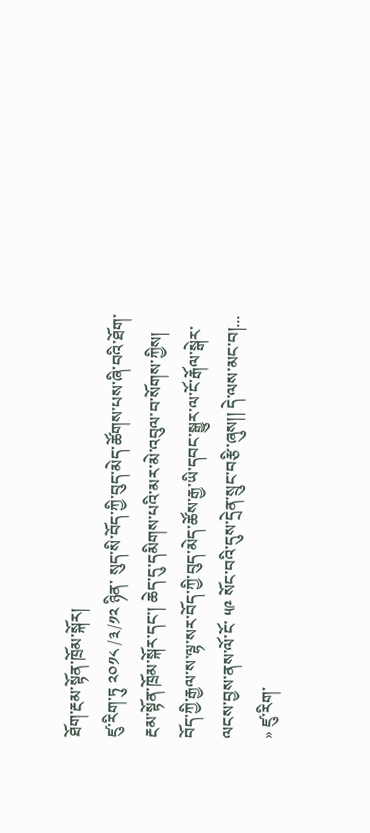ཐོག་རྔམ་སྟོན་ཁྲོམ་སྐོར།
ཛུ་རིག་ཏུ ༢༠༡༨ /༣/༡༢ ཉིན་ སུད་སི་བོད་ཀྱི་བུད་མེད་ཚོགས་པས་ཞི་བའི་ཐོག་རྔམ་སྟོན་ཁྲོམ་སྐོར་དང་། ཆེད་དུ་དམིགས་པའི་མར་མེ་འབུལ་བ་སོགས་ཀྱིས། བོད་ཀྱི་རྒྱལ་ས་ལྷ་སར་བོད་ཀྱི་བུད་མེད་ཚོས་རྒྱ་ཡི་དབང་སྒྱུར་ལ་ངོ་རྒོལ་སྒེར་ལངས་བྱས་ནས་ལོ་ངོ་ ༥༩ སོང་བའི་དུས་དྲེན་སྲུང་བརྩི་ཞུས།། དེ་ལས་མང་བ།... » ཛུ་རིག་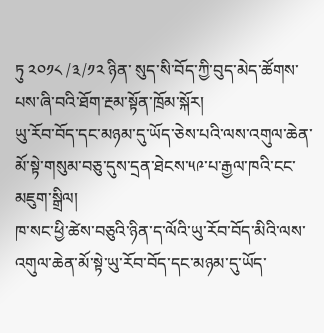ཏུ ༢༠༡༨ /༣/༡༢ ཉིན་ སུད་སི་བོད་ཀྱི་བུད་མེད་ཚོགས་པས་ཞི་བའི་ཐོག་རྔམ་སྟོན་ཁྲོམ་སྐོར།
ཡུ་རོབ་བོད་དང་མཉམ་དུ་ཡོད་ཅེས་པའི་ལས་འགུལ་ཆེན་མོ་སྟེ་གསུམ་བཅུ་དུས་དྲན་ཐེངས་༥༩་པ་རྒྱལ་ཁའི་ངང་མཇུག་སྒྲིལ།
ཁ་སང་ཕྱི་ཚེས་བཅུའི་ཉིན་ད་ལོའི་ཡུ་རོབ་བོད་མིའི་ལས་འགུལ་ཆེན་མོ་སྟེ་ཡུ་རོབ་བོད་དང་མཉམ་དུ་ཡོད་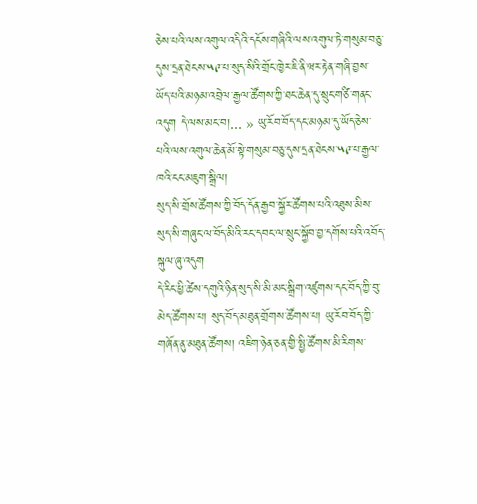ཅེས་པའི་ལས་འགུལ་འདིའི་དངོས་གཞིའི་ལས་འགུལ་ཏེ་གསུམ་བཅུ་དུས་དྲན་ཐེངས་༥༩་པ་སུད་སིའི་གྲོང་ཁྱེར་ཇི་ནི་ཝར་རྟེན་གཞི་བྱས་ཡོད་པའི་མཉམ་འབྲེལ་རྒྱལ་ཚོགས་ཀྱི་ཐང་ཆེན་དུ་སྲུང་གཙི་གནང་འདུག དེ་ལས་མང་བ།... » ཡུ་རོབ་བོད་དང་མཉམ་དུ་ཡོད་ཅེས་པའི་ལས་འགུལ་ཆེན་མོ་སྟེ་གསུམ་བཅུ་དུས་དྲན་ཐེངས་༥༩་པ་རྒྱལ་ཁའི་ངང་མཇུག་སྒྲིལ།
སུད་སི་གྲོས་ཚོགས་ཀྱི་བོད་དོན་རྒྱབ་སྐྱོར་ཚོགས་པའི་འཐུས་མིས་སུད་སི་གཞུང་ལ་བོད་མིའི་རང་དབང་ལ་སྲུང་སྐྱོབ་བྱ་དགོས་པའི་འབོད་སྐུལ་ཞུ་འདུག
དེ་རིང་ཕྱི་ཚེས་དགུའི་ཉིན་སུད་སི་མི་མང་སྒྲིག་འཛུགས་དང་བོད་ཀྱི་བུ་མེད་ཚོགས་པ། སུད་བོད་མཐུན་གྲོགས་ཚོགས་པ། ཡུ་རོབ་བོད་ཀྱི་གཞོན་ནུ་མཐུན་ཚོགས། འཇིག་ཉེན་ཅན་གྱི་སྤྱི་ཚོགས་མི་རིགས་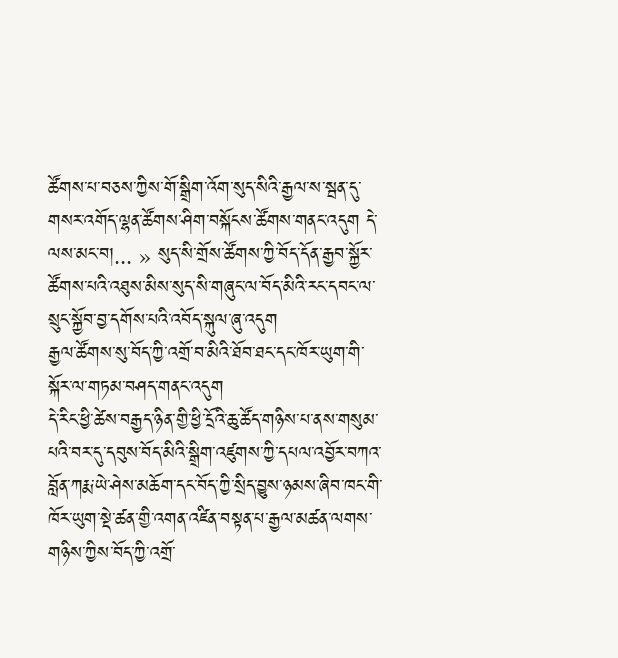ཚོགས་པ་བཅས་ཀྱིས་གོ་སྒྲིག་འོག་སུད་སིའི་རྒྱལ་ས་སྦན་དུ་གསར་འགོད་ལྷན་ཚོགས་ཤིག་བསྐོངས་ཚོགས་གནང་འདུག དེ་ལས་མང་བ།... » སུད་སི་གྲོས་ཚོགས་ཀྱི་བོད་དོན་རྒྱབ་སྐྱོར་ཚོགས་པའི་འཐུས་མིས་སུད་སི་གཞུང་ལ་བོད་མིའི་རང་དབང་ལ་སྲུང་སྐྱོབ་བྱ་དགོས་པའི་འབོད་སྐུལ་ཞུ་འདུག
རྒྱལ་ཚོགས་སུ་བོད་ཀྱི་འགྲོ་བ་མིའི་ཐོབ་ཐང་དང་ཁོར་ཡུག་གི་སྐོར་ལ་གཏམ་བཤད་གནང་འདུག
དེ་རིང་ཕྱི་ཚེས་བརྒྱད་ཉིན་གྱི་ཕྱི་དྲོའི་ཆུ་ཚོད་གཉིས་པ་ནས་གསུམ་པའི་བར་དུ་དབུས་བོད་མིའི་སྒྲིག་འཛུགས་ཀྱི་དཔལ་འབྱོར་བཀའ་བློན་ཀརྨ་ཡེ་ཤེས་མཆོག་དང་བོད་ཀྱི་སྲིད་བྱུས་ཉམས་ཞིབ་ཁང་གི་ཁོར་ཡུག་སྡེ་ཚན་གྱི་འགན་འཛིན་བསྟན་པ་རྒྱལ་མཚན་ལགས་གཉིས་ཀྱིས་བོད་ཀྱི་འགྲོ་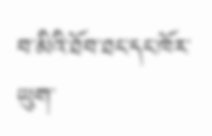བ་མིའི་ཐོབ་ཐང་དང་ཁོར་ཡུག་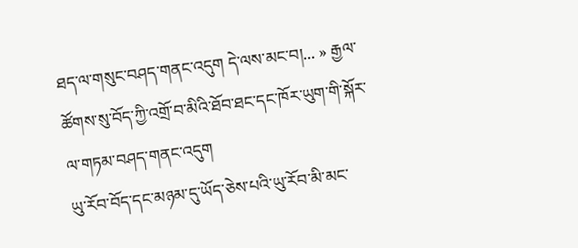ཐད་ལ་གསུང་བཤད་གནང་འདུག དེ་ལས་མང་བ།... » རྒྱལ་ཚོགས་སུ་བོད་ཀྱི་འགྲོ་བ་མིའི་ཐོབ་ཐང་དང་ཁོར་ཡུག་གི་སྐོར་ལ་གཏམ་བཤད་གནང་འདུག
ཡུ་རོབ་བོད་དང་མཉམ་དུ་ཡོད་ཅེས་པའི་ཡུ་རོབ་མི་མང་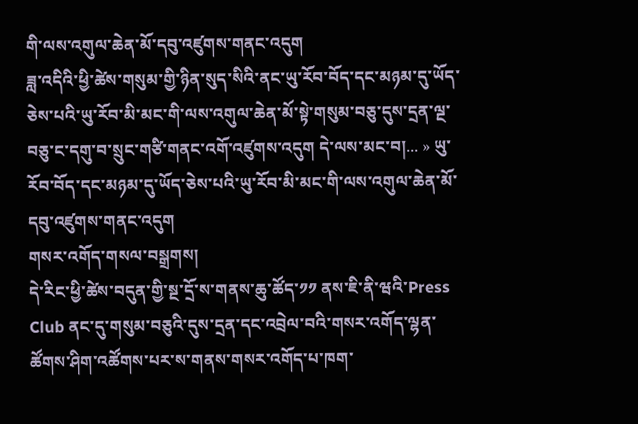གི་ལས་འགུལ་ཆེན་མོ་དབུ་འཛུགས་གནང་འདུག
ཟླ་འདིའི་ཕྱི་ཚེས་གསུམ་གྱི་ཉིན་སུད་སིའི་ནང་ཡུ་རོབ་བོད་དང་མཉམ་དུ་ཡོད་ཅེས་པའི་ཡུ་རོབ་མི་མང་གི་ལས་འགུལ་ཆེན་མོ་སྟེ་གསུམ་བཅུ་དུས་དྲན་ལྔ་བཅུ་ང་དགུ་བ་སྲུང་གཙི་གནང་འགོ་འཛུགས་འདུག དེ་ལས་མང་བ།... » ཡུ་རོབ་བོད་དང་མཉམ་དུ་ཡོད་ཅེས་པའི་ཡུ་རོབ་མི་མང་གི་ལས་འགུལ་ཆེན་མོ་དབུ་འཛུགས་གནང་འདུག
གསར་འགོད་གསལ་བསྒྲགས།
དེ་རིང་ཕྱི་ཚེས་བདུན་གྱི་སྔ་དྲོ་ས་གནས་ཆུ་ཚོད་༡༡ ནས་ཇི་ནི་ཝའི་Press Club ནང་དུ་གསུམ་བཅུའི་དུས་དྲན་དང་འབྲེལ་བའི་གསར་འགོད་ལྷན་ཚོགས་ཤིག་འཚོགས་པར་ས་གནས་གསར་འགོད་པ་ཁག་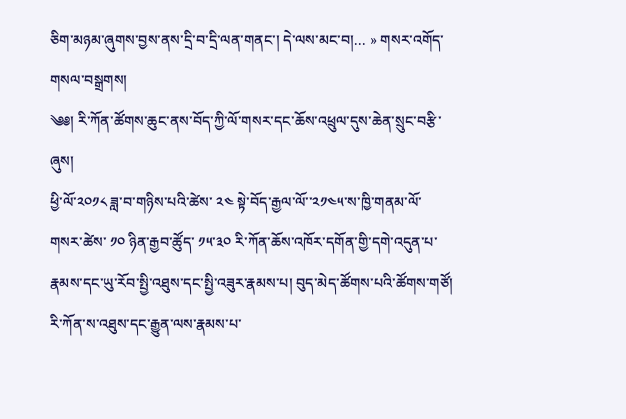ཅིག་མཉམ་ཞུགས་བྱས་ནས་དྲི་བ་དྲི་ལན་གནང་། དེ་ལས་མང་བ།... » གསར་འགོད་གསལ་བསྒྲགས།
༄༅། རི་ཀོན་ཚོགས་ཆུང་ནས་བོད་ཀྱི་ལོ་གསར་དང་ཆོས་འཕྲུལ་དུས་ཆེན་སྲུང་བརྩི་ཞུས།
ཕྱི་ལོ་༢༠༡༨ ཟླ་བ་གཉིས་པའི་ཚེས་ ༢༤ སྟེ་བོད་རྒྱལ་ལོ་་༢༡༤༥་ས་ཁྱི་གནམ་ལོ་གསར་ཚེས་ ༡༠ ཉིན་རྒྱབ་ཚོུད་ ༡༥་༣༠ རི་ཀོན་ཆོས་འཁོར་དགོན་གྱི་དགེ་འདུན་པ་རྣམས་དང་ཡུ་རོབ་སྤྱི་འཐུས་དང་སྤྱི་འཟུར་རྣམས་པ། བུད་མེད་ཚོགས་པའི་ཚོགས་གཙོ། རི་ཀོན་ས་འཐུས་དང་རྒྱུན་ལས་རྣམས་པ་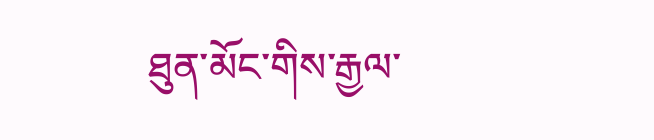ཐུན་མོང་གིས་རྒྱལ་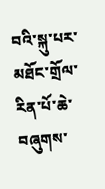བའི་སྐུ་པར་མཐོང་གྲོལ་རིན་པོ་ཆེ་བཞུགས་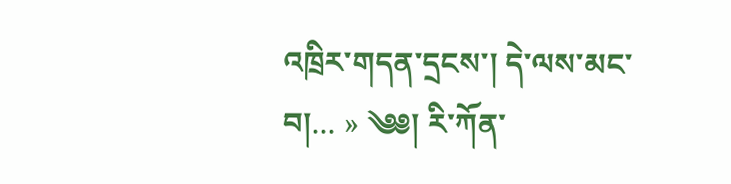འཁྲིར་གདན་དྲངས་། དེ་ལས་མང་བ།... » ༄༅། རི་ཀོན་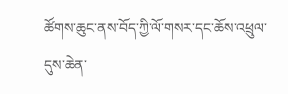ཚོགས་ཆུང་ནས་བོད་ཀྱི་ལོ་གསར་དང་ཆོས་འཕྲུལ་དུས་ཆེན་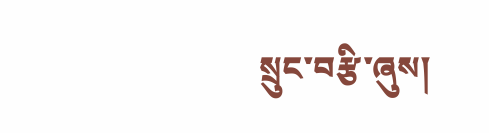སྲུང་བརྩི་ཞུས།